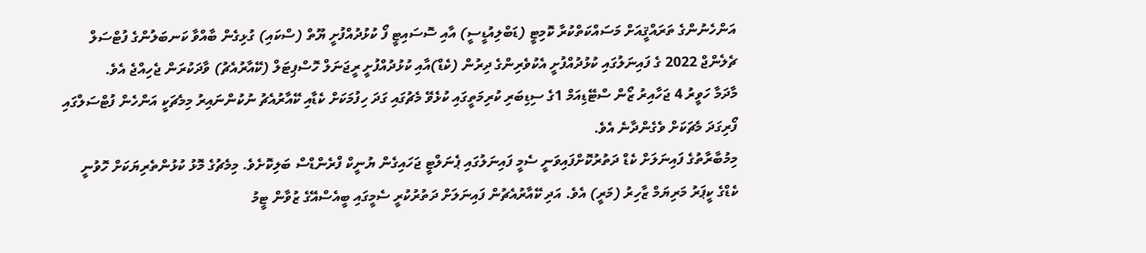އަންހެނުންގެ ތަރައްޤީއަށް މަސައްކަތްކުރާ ކޮމިޓީ (ޑަބްލިއުޑީސީ) އާއި ސޮސައިޓީ ފޯ ކުޅުދުއްފުށީ ޔޫތް (ސްކައި) ގުޅިގެން ބާއްވާ ކަނބަލުންގެ ފުޓްސަލް ޗެލެންޖް 2022 ގެ ފައިނަލުގައި ކުޅުދުއްފުށީ އެކުވެރިންގެ ދިރުން (ކެޑް)އާއި ކުޅުދުއްފުށީ ރީޖަނަލް ހޮސްޕިޓަލް (ކޭއާރުއެޗު) ވާދަކުރަން ޖެހިއްޖެ އެވެ.
މާދަމާ ހަވީރު 4 ޖަހާއިރު ޒޯން ސްޓޭޑިއަމް 1ގެ ސިޑިބަރި ކުރިމަތީގައި ކުޅެވޭ މެޗުގައި ގަދަ ހިފުމަކަށް ކެޑާއި ކޭއާރުއެޗު ނުކުންނައިރު މިމެޗަކީ އަންހެން ފުޓްސަލްގައި ފޯރިގަދަ މެޗަކަށް ވެގެންދާނެ އެވެ.
މިމުބާރާތުގެ ފައިނަލަށް ކެޑް ދަތުރުކޮށްފައިވަނީ ސެމީ ފައިނަލުގައި ޕެނަލްޓީ ޖަހައިގެން ޔުނީކް ފްރެންޑްސް ބަލިކޮށެވެ. މިމެޗުގެ މޮޅު ކުޅުންތެރިޔަކަށް ހޮވުނީ ކެޑްގެ ކީޕަރު މަރިޔަމް ޒާހިރު (މަރީ) އެވެ. އަދި ކޭއާރުއެޗުން ފައިނަލަށް ދަތުރުކުރީ ސެމީގައި ބީއެސްއޭގެ ޒުވާން ޓީމު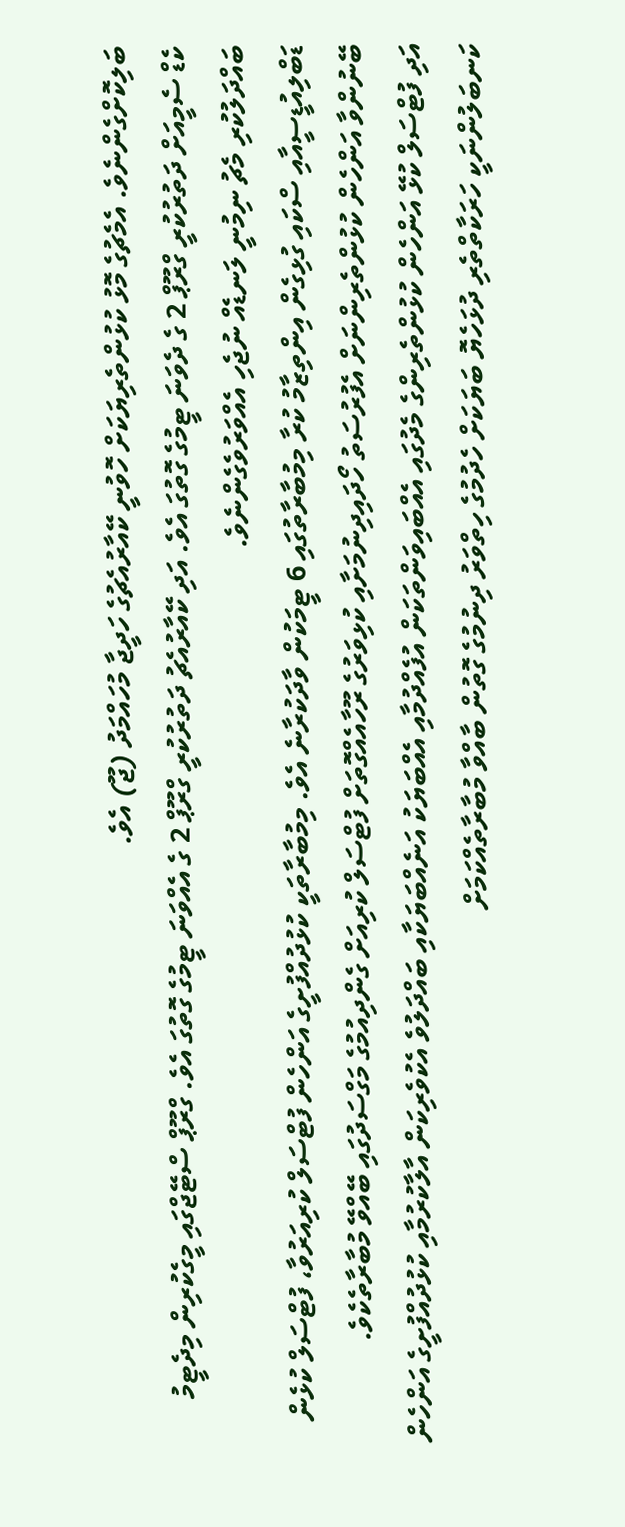ބަލިކޮށްގެންނެވެ. އެމެޗުގެ މޮޅު ކުޅުންތެރިޔަކަށް ހޮވުނީ ކޭއާރުއެޗުގެ ހަދީޖާ މުހައްމަދު (ޖޫ) އެވެ.
ކެޑް ސެމީއަށް ދަތުރުކުރީ ގްރޫޕް 2 ގެ ދެވަނަ ޓީމުގެ ގޮތުގަ އެވެ. އަދި ކޭއާރުއެޗު ދަތުރުކުރީ ގްރޫޕް 2 ގެ އެއްވަނަ ޓީމުގެ ގޮތުގަ އެވެ. ގްރޫޕް ސްޓޭޖްގައި މީގެކުރިން މިދެޓީމު ބައްދަލުކުރި މެޗު ނިމުނީ ލަނޑެއް ނުޖެހި އެއްވަރުވެގެންނެވެ.
ޑަބްލިއުޑީސީއާއި ސްކައި ގުޅިގެން އިންތިޒާމު ކުރާ މިމުބާރާތުގައި 6 ޓީމަކުން ވާދަކުރާނެ އެވެ. މިމުބާރާތަކީ ކުޅުދުއްފުށީގެ އަންހެން ފުޓްސަލް ކުރިއަރުވާ، ފުޓްސަލް ކުޅެން ބޭނުންވާ އަންހެން ކުޅުންތެރިންނަށް އެފުރުސަތު ހޯދައިދިނުމަށާއި ކުޅިވަރުގެ ރޫހާއެއްގޮތަށް ފުޓްސަލް ކުރިއަށް ގެންދިއުމުގެ މަގްސަދުގައި ބޭއްވޭ މުބާރާތެކެވެ.
އަދި ފުޓްސަލް ކުޅޭ އަންހެން ކުޅުންތެރިންގެ މެދުގައި އެއްބައިވަންތަކަން އުފެއްދުމާއި އެއްބަޔަކު އަނެއްބަޔަކާއި ބައްދަލުވެ އެކުވެރިކަން އާލާކުރުމާއި ކުޅުދުއްފުށީގެ އަންހެން ކަނބަލުންނަކީ ހަރަކާތްތެރި ދުޅަހެޔޮ ބަޔަކަށް ހެދުމުގެ ހިތްވަރު ދިނުމުގެ ގޮތުން ބާއްވާ މުބާރާތެއްކަމަށް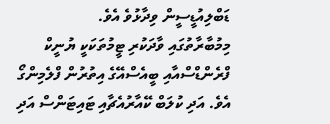ޑަބްލިއުޑީސީން ވިދާޅުވެ އެވެ.
މިމުބާރާތުގައި ވާދަކުރި ޓީމުތަކަކީ ޔުނީކް ފްރެންޑްސްއާއި ބީއެސްއޭގެ އިތުރުން ފްލެމިންގޯ އެވެ. އަދި ކުލަބް ކޭއާރުއެޗާއި ޓައިޓަންސް އަދި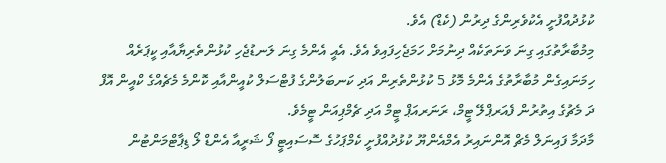ކުޅުދުއްފުށީ އެކުވެރިންގެ ދިރުން (ކެޑް) އެވެ.
މިމުބާރާތުގައި ގިނަ ވަނަތަކެއް ދިނުމަށް ހަމަޖެހިފައިވެ އެވެ. އެއީ އެންމެ ގިނަ ލަނޑުޖެހި ކުޅުންތެރިޔާއާއި ކީޕަރެއް ހިމަނައިގެން މުބާރާތުގެ އެންމެ މޮޅު 5 ކުޅުންތެރިން އަދި ކަނބަލުންގެ ފުޓްސަލް ކުއީންއާއި ކޮންމެ މެޗެއްގެ ކްއީން އޮފް ދަ މެޗުގެ އިތުރުން ފެއަރޕްލޭ ޓީމް، ރަނަރއަޕް ޓީމް އަދި ޗެމްޕިއަން ޓީމެވެ.
މާދަމާ ފައިނަލް މެޗް އޮންނައިރު އެމްއެންޔޫ ކުޅުދުއްފުށީ ކެމްޕަހުގެ ސޮސައިޓީ ފޯ ޝަރީއާ އެންޑް ލޯ ޑިޕާޓްމަންޓުން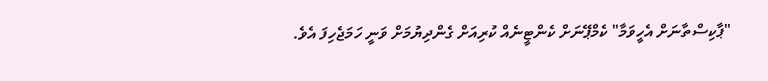"ޕާކިސްތާނަށް އެހީވަމާ" ކެމްޕޭނަށް ކެންޓީނެއް ކުރިއަށް ގެންދިޔުމަށް ވަނީ ހަމަޖެހިފަ އެވެ.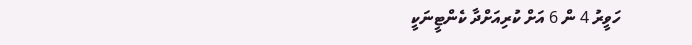ހަވީރު 4 ން 6 އަށް ކުރިއަށްދާ ކެންޓީނަކީ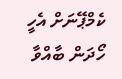ކެމްޕޭނަށް އެހީ ހޯދަން ބާއްވާ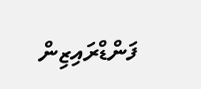ފަންޑްރައިޒިން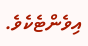އިވެންޓެކެވެ.